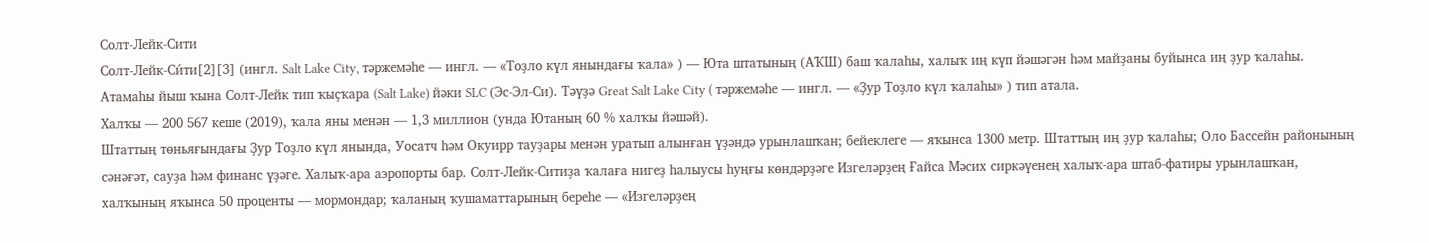Солт-Лейк-Сити
Солт-Лейк-Си́ти[2][3] (ингл. Salt Lake City, тәржемәһе — ингл. — «Тоҙло күл янындағы ҡала» ) — Юта штатының (АҠШ) баш ҡалаһы, халыҡ иң күп йәшәгән һәм майҙаны буйынса иң ҙур ҡалаһы. Атамаһы йыш ҡына Солт-Лейк тип ҡыҫҡара (Salt Lake) йәки SLC (Эс-Эл-Си). Тәүҙә Great Salt Lake City ( тәржемәһе — ингл. — «Ҙур Тоҙло күл ҡалаһы» ) тип атала.
Халҡы — 200 567 кеше (2019), ҡала яны менән — 1,3 миллион (унда Ютаның 60 % халҡы йәшәй).
Штаттың төньяғындағы Ҙур Тоҙло күл янында, Уосатч һәм Окуирр тауҙары менән уратып алынған үҙәндә урынлашҡан; бейеклеге — яҡынса 1300 метр. Штаттың иң ҙур ҡалаһы; Оло Бассейн районының сәнәғәт, сауҙа һәм финанс үҙәге. Халыҡ-ара аэропорты бар. Солт-Лейк-Ситиҙа ҡалаға нигеҙ һалыусы һуңғы көндәрҙәге Изгеләрҙең Ғайса Мәсих сиркәүенең халыҡ-ара штаб-фатиры урынлашҡан, халҡының яҡынса 50 проценты — мормондар; ҡаланың ҡушаматтарының береһе — «Изгеләрҙең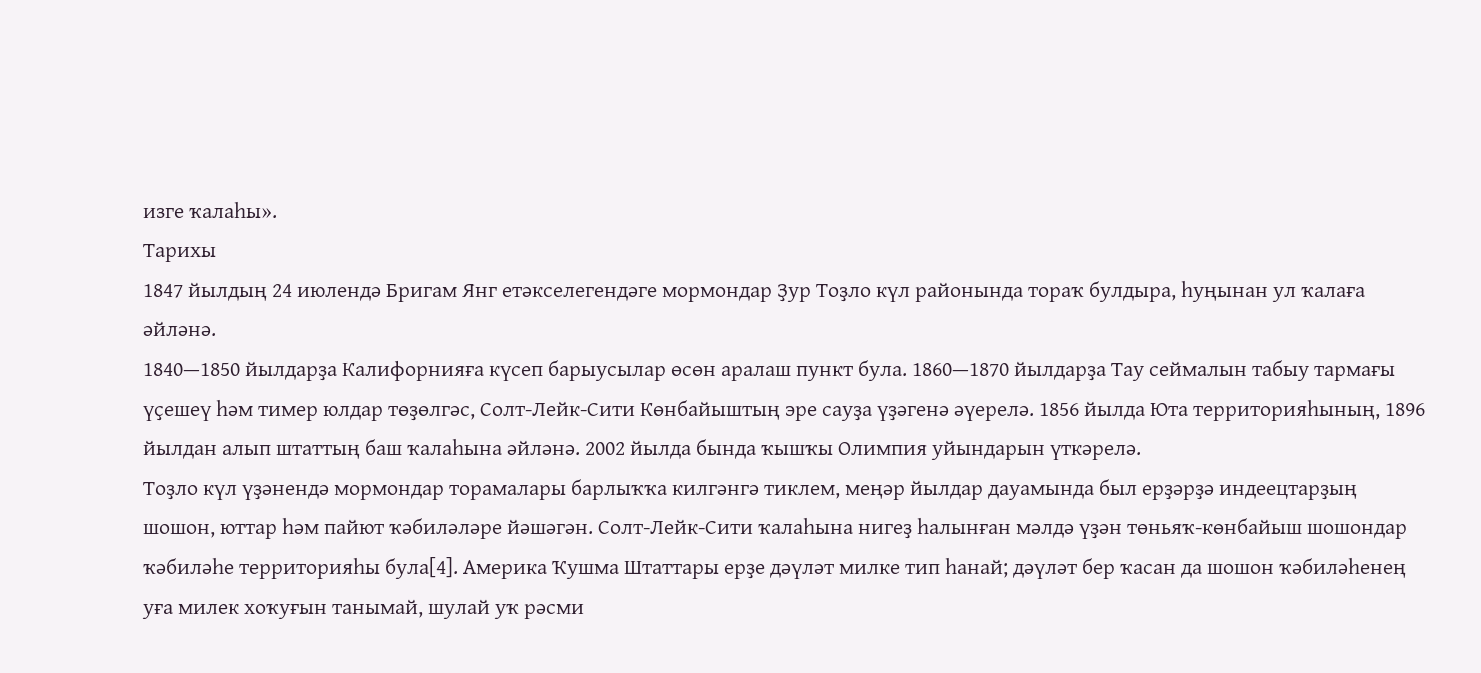изге ҡалаһы».
Тарихы
1847 йылдың 24 июлендә Бригам Янг етәкселегендәге мормондар Ҙур Тоҙло күл районында тораҡ булдыра, һуңынан ул ҡалаға әйләнә.
1840—1850 йылдарҙа Калифорнияға күсеп барыусылар өсөн аралаш пункт була. 1860—1870 йылдарҙа Тау сеймалын табыу тармағы үҫешеү һәм тимер юлдар төҙөлгәс, Солт-Лейк-Сити Көнбайыштың эре сауҙа үҙәгенә әүерелә. 1856 йылда Юта территорияһының, 1896 йылдан алып штаттың баш ҡалаһына әйләнә. 2002 йылда бында ҡышҡы Олимпия уйындарын үткәрелә.
Тоҙло күл үҙәнендә мормондар торамалары барлыҡҡа килгәнгә тиклем, меңәр йылдар дауамында был ерҙәрҙә индеецтарҙың шошон, юттар һәм пайют ҡәбиләләре йәшәгән. Солт-Лейк-Сити ҡалаһына нигеҙ һалынған мәлдә үҙән төньяҡ-көнбайыш шошондар ҡәбиләһе территорияһы була[4]. Америка Ҡушма Штаттары ерҙе дәүләт милке тип һанай; дәүләт бер ҡасан да шошон ҡәбиләһенең уға милек хоҡуғын танымай, шулай уҡ рәсми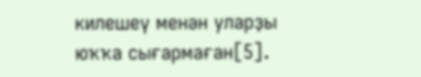килешеү менән уларҙы юҡҡа сығармаған[5].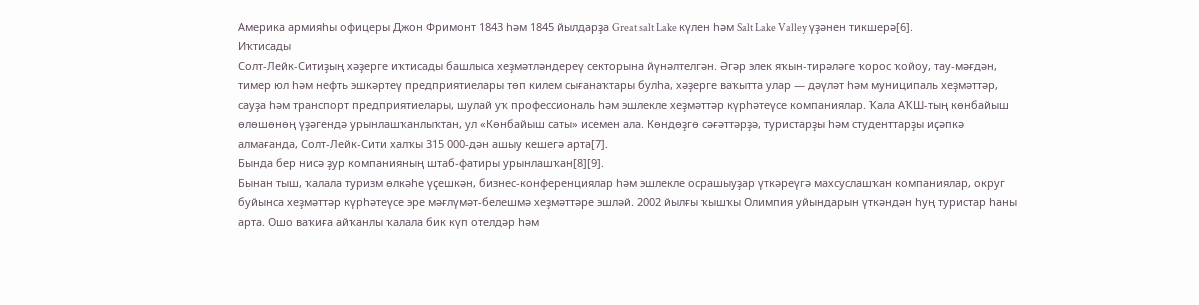Америка армияһы офицеры Джон Фримонт 1843 һәм 1845 йылдарҙа Great salt Lake күлен һәм Salt Lake Valley үҙәнен тикшерә[6].
Иҡтисады
Солт-Лейк-Ситиҙың хәҙерге иҡтисады башлыса хеҙмәтләндереү секторына йүнәлтелгән. Әгәр элек яҡын-тирәләге ҡорос ҡойоу, тау-мәғдән, тимер юл һәм нефть эшкәртеү предприятиелары төп килем сығанаҡтары булһа, хәҙерге ваҡытта улар — дәүләт һәм муниципаль хеҙмәттәр, сауҙа һәм транспорт предприятиелары, шулай уҡ профессиональ һәм эшлекле хеҙмәттәр күрһәтеүсе компаниялар. Ҡала АҠШ-тың көнбайыш өлөшөнөң үҙәгендә урынлашҡанлыҡтан, ул «Көнбайыш саты» исемен ала. Көндөҙгө сәғәттәрҙә, туристарҙы һәм студенттарҙы иҫәпкә алмағанда, Солт-Лейк-Сити халҡы 315 000-дән ашыу кешегә арта[7].
Бында бер нисә ҙур компанияның штаб-фатиры урынлашҡан[8][9].
Бынан тыш, ҡалала туризм өлкәһе үҫешкән, бизнес-конференциялар һәм эшлекле осрашыуҙар үткәреүгә махсуслашҡан компаниялар, округ буйынса хеҙмәттәр күрһәтеүсе эре мәғлүмәт-белешмә хеҙмәттәре эшләй. 2002 йылғы ҡышҡы Олимпия уйындарын үткәндән һуң туристар һаны арта. Ошо ваҡиға айҡанлы ҡалала бик күп отелдәр һәм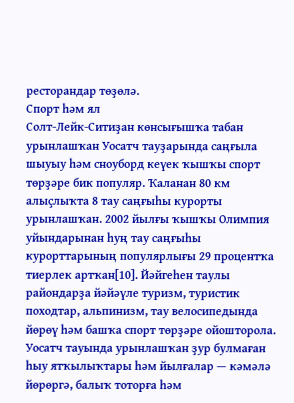ресторандар төҙөлә.
Спорт һәм ял
Солт-Лейк-Ситиҙан көнсығышҡа табан урынлашҡан Уосатч тауҙарында саңғыла шыуыу һәм сноуборд кеүек ҡышҡы спорт төрҙәре бик популяр. Ҡаланан 80 км алыҫлыҡта 8 тау саңғыһы курорты урынлашҡан. 2002 йылғы ҡышҡы Олимпия уйындарынан һуң тау саңғыһы курорттарының популярлығы 29 процентҡа тиерлек артҡан[10]. Йәйгеһен таулы райондарҙа йәйәүле туризм, туристик походтар, альпинизм, тау велосипедында йөрөү һәм башҡа спорт төрҙәре ойошторола. Уосатч тауында урынлашҡан ҙур булмаған һыу ятҡылыҡтары һәм йылғалар — кәмәлә йөрөргә, балыҡ тоторға һәм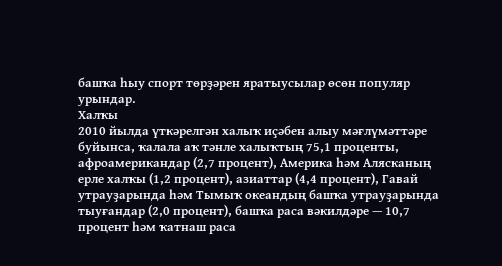башҡа һыу спорт төрҙәрен яратыусылар өсөн популяр урындар.
Халҡы
2010 йылда үткәрелгән халыҡ иҫәбен алыу мәғлүмәттәре буйынса, ҡалала аҡ тәнле халыҡтың 75,1 проценты, афроамерикандар (2,7 процент), Америка һәм Алясканың ерле халҡы (1,2 процент), азиаттар (4,4 процент), Гавай утрауҙарында һәм Тымыҡ океандың башҡа утрауҙарында тыуғандар (2,0 процент), башҡа раса вәкилдәре — 10,7 процент һәм ҡатнаш раса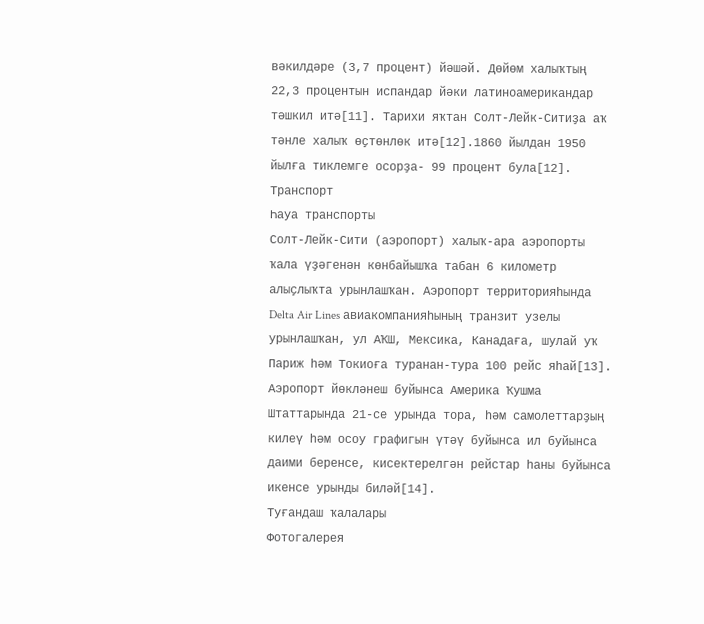вәкилдәре (3,7 процент) йәшәй. Дөйөм халыҡтың 22,3 процентын испандар йәки латиноамерикандар тәшкил итә[11]. Тарихи яҡтан Солт-Лейк-Ситиҙа аҡ тәнле халыҡ өҫтөнлөк итә[12].1860 йылдан 1950 йылға тиклемге осорҙа- 99 процент була[12].
Транспорт
Һауа транспорты
Солт-Лейк-Сити (аэропорт) халыҡ-ара аэропорты ҡала үҙәгенән көнбайышҡа табан 6 километр алыҫлыҡта урынлашҡан. Аэропорт территорияһында Delta Air Lines авиакомпанияһының транзит узелы урынлашҡан, ул АҠШ, Мексика, Канадаға, шулай уҡ Париж һәм Токиоға туранан-тура 100 рейс яһай[13]. Аэропорт йөкләнеш буйынса Америка Ҡушма Штаттарында 21-се урында тора, һәм самолеттарҙың килеү һәм осоу графигын үтәү буйынса ил буйынса даими беренсе, кисектерелгән рейстар һаны буйынса икенсе урынды биләй[14].
Туғандаш ҡалалары
Фотогалерея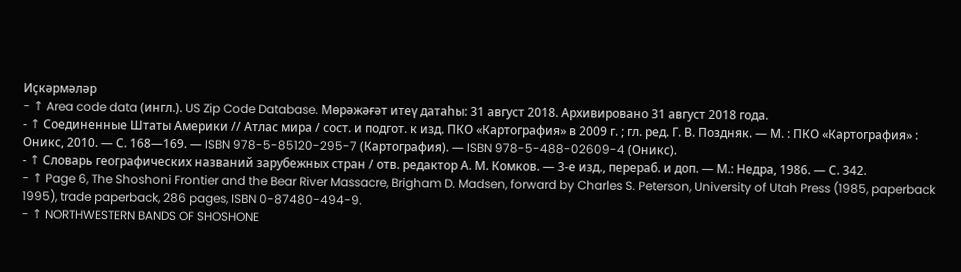Иҫкәрмәләр
- ↑ Area code data (ингл.). US Zip Code Database. Мөрәжәғәт итеү датаһы: 31 август 2018. Архивировано 31 август 2018 года.
- ↑ Соединенные Штаты Америки // Атлас мира / сост. и подгот. к изд. ПКО «Картография» в 2009 г. ; гл. ред. Г. В. Поздняк. — М. : ПКО «Картография» : Оникс, 2010. — С. 168—169. — ISBN 978-5-85120-295-7 (Картография). — ISBN 978-5-488-02609-4 (Оникс).
- ↑ Словарь географических названий зарубежных стран / отв. редактор А. М. Комков. — 3-е изд., перераб. и доп. — М.: Недра, 1986. — С. 342.
- ↑ Page 6, The Shoshoni Frontier and the Bear River Massacre, Brigham D. Madsen, forward by Charles S. Peterson, University of Utah Press (1985, paperback 1995), trade paperback, 286 pages, ISBN 0-87480-494-9.
- ↑ NORTHWESTERN BANDS OF SHOSHONE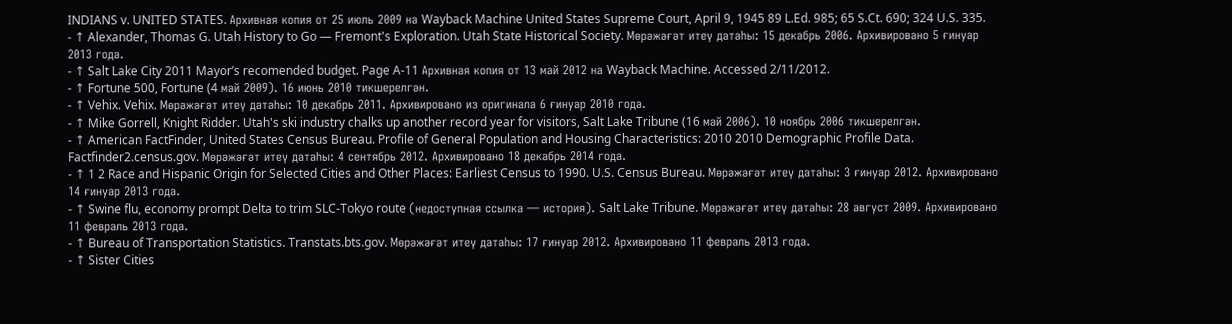INDIANS v. UNITED STATES. Архивная копия от 25 июль 2009 на Wayback Machine United States Supreme Court, April 9, 1945 89 L.Ed. 985; 65 S.Ct. 690; 324 U.S. 335.
- ↑ Alexander, Thomas G. Utah History to Go — Fremont's Exploration. Utah State Historical Society. Мөрәжәғәт итеү датаһы: 15 декабрь 2006. Архивировано 5 ғинуар 2013 года.
- ↑ Salt Lake City 2011 Mayor’s recomended budget. Page A-11 Архивная копия от 13 май 2012 на Wayback Machine. Accessed 2/11/2012.
- ↑ Fortune 500, Fortune (4 май 2009). 16 июнь 2010 тикшерелгән.
- ↑ Vehix. Vehix. Мөрәжәғәт итеү датаһы: 10 декабрь 2011. Архивировано из оригинала 6 ғинуар 2010 года.
- ↑ Mike Gorrell, Knight Ridder. Utah's ski industry chalks up another record year for visitors, Salt Lake Tribune (16 май 2006). 10 ноябрь 2006 тикшерелгән.
- ↑ American FactFinder, United States Census Bureau. Profile of General Population and Housing Characteristics: 2010 2010 Demographic Profile Data. Factfinder2.census.gov. Мөрәжәғәт итеү датаһы: 4 сентябрь 2012. Архивировано 18 декабрь 2014 года.
- ↑ 1 2 Race and Hispanic Origin for Selected Cities and Other Places: Earliest Census to 1990. U.S. Census Bureau. Мөрәжәғәт итеү датаһы: 3 ғинуар 2012. Архивировано 14 ғинуар 2013 года.
- ↑ Swine flu, economy prompt Delta to trim SLC-Tokyo route (недоступная ссылка — история). Salt Lake Tribune. Мөрәжәғәт итеү датаһы: 28 август 2009. Архивировано 11 февраль 2013 года.
- ↑ Bureau of Transportation Statistics. Transtats.bts.gov. Мөрәжәғәт итеү датаһы: 17 ғинуар 2012. Архивировано 11 февраль 2013 года.
- ↑ Sister Cities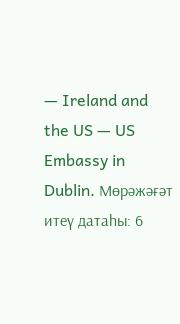— Ireland and the US — US Embassy in Dublin. Мөрәжәғәт итеү датаһы: 6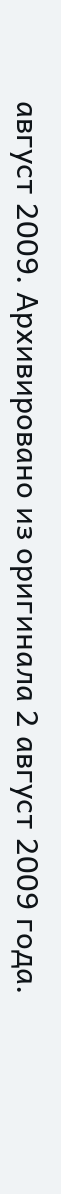август 2009. Архивировано из оригинала 2 август 2009 года.